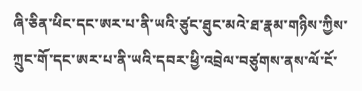ཞི་ཅིན་ཕིང་དང་ཨར་པ་ནི་ཡའི་ཙུང་ཐུང་མའེ་ཐ་རྣམ་གཉིས་ཀྱིས་ཀྲུང་གོ་དང་ཨར་པ་ནི་ཡའི་དབར་ཕྱི་འབྲེལ་བཙུགས་ནས་ལོ་ངོ་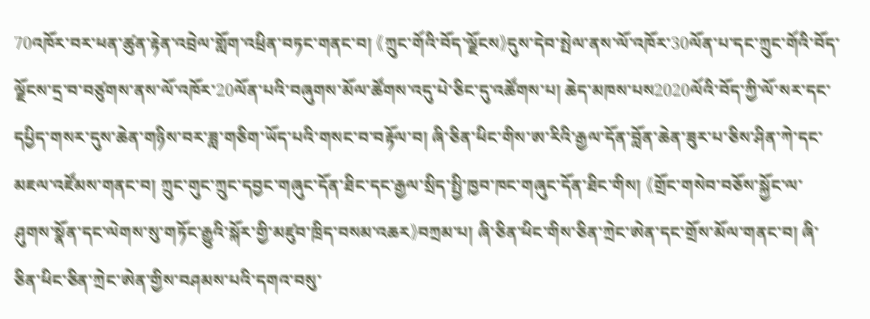70འཁོར་བར་ཕན་ཚུན་རྟེན་འབྲེལ་གློག་འཕྲིན་བཏང་གནང་བ། 《ཀྲུང་གོའི་བོད་ལྗོངས》དུས་དེབ་སྤེལ་ནས་ལོ་འཁོར་30ལོན་པ་དང་ཀྲུང་གོའི་བོད་ལྗོངས་དྲ་བ་བཙུགས་ནས་ལོ་འཁོར་20ལོན་པའི་བཞུགས་མོལ་ཚོགས་འདུ་པེ་ཅིང་དུ་འཚོགས་པ། ཆེད་མཁས་པས2020ལོའི་བོད་ཀྱི་ལོ་སར་དང་དཔྱིད་གསར་དུས་ཆེན་གཉིས་བར་ཟླ་གཅིག་ཡོད་པའི་གསང་བ་བརྟོལ་བ། ཞི་ཅིན་ཕིང་གིས་ཨ་རིའི་རྒྱལ་དོན་བློན་ཆེན་ཟུར་པ་ཅིས་ཤིན་ཀེ་དང་མཇལ་འཛོམས་གནང་བ། ཀྲུང་གུང་ཀྲུང་དབྱང་གཞུང་དོན་ཐིང་དང་རྒྱལ་སྲིད་སྤྱི་ཁྱབ་ཁང་གཞུང་དོན་ཐིང་གིས། 《གྲོང་གསེབ་བཅོས་སྐྱོང་ལ་ཤུགས་སྣོན་དང་ལེགས་སུ་གཏོང་རྒྱུའི་སྐོར་གྱི་མཛུབ་ཁྲིད་བསམ་འཆར》བཀྲམ་པ། ཞི་ཅིན་ཕིང་གིས་ཅིན་ཀྲེང་ཨེན་དང་གྲོས་མོལ་གནང་བ། ཞི་ཅིན་ཕིང་ཅིན་ཀྲེང་ཨེན་གྱིས་བཤམས་པའི་དགའ་བསུ་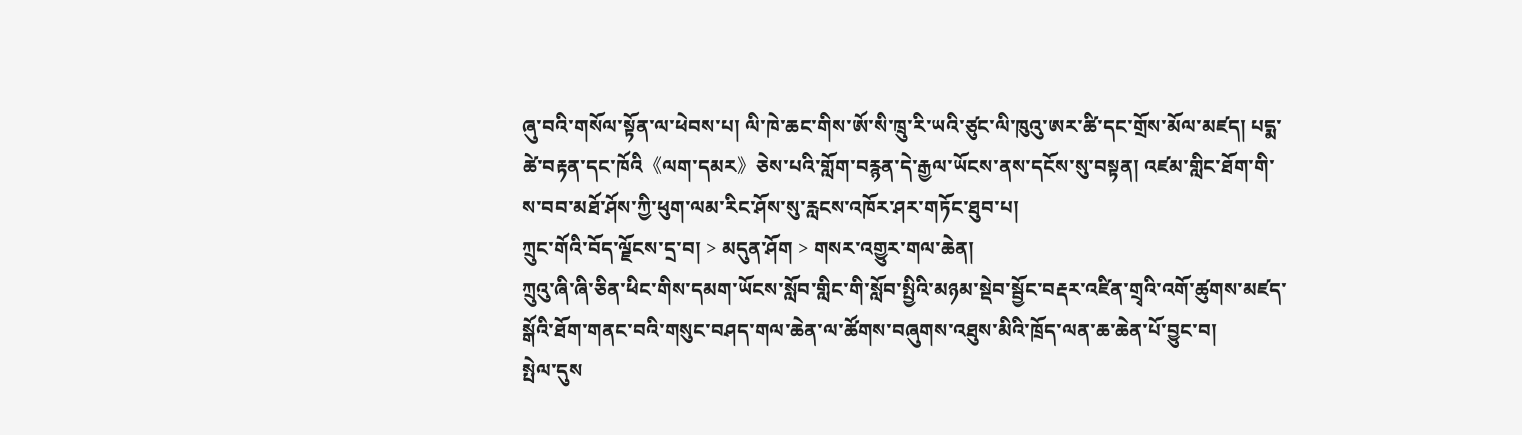ཞུ་བའི་གསོལ་སྟོན་ལ་ཕེབས་པ། ལི་ཁེ་ཆང་གིས་ཨོ་སི་ཁྲུ་རི་ཡའི་ཙུང་ལི་ཁུའུ་ཨར་ཚི་དང་གྲོས་མོལ་མཛད། པདྨ་ཚེ་བརྟན་དང་ཁོའི《ལག་དམར》ཅེས་པའི་གློག་བརྙན་དེ་རྒྱལ་ཡོངས་ནས་དངོས་སུ་བསྟན། འཛམ་གླིང་ཐོག་གི་ས་བབ་མཐོ་ཤོས་ཀྱི་ཕུག་ལམ་རིང་ཤོས་སུ་རླངས་འཁོར་ཤར་གཏོང་ཐུབ་པ།
ཀྲུང་གོའི་བོད་ལྗོངས་དྲ་བ། > མདུན་ཤོག > གསར་འགྱུར་གལ་ཆེན།
ཀྲུའུ་ཞི་ཞི་ཅིན་ཕིང་གིས་དམག་ཡོངས་སློབ་གླིང་གི་སློབ་སྤྱིའི་མཉམ་སྡེབ་སྦྱོང་བརྡར་འཛིན་གྲྭའི་འགོ་ཚུགས་མཛད་སྒོའི་ཐོག་གནང་བའི་གསུང་བཤད་གལ་ཆེན་ལ་ཚོགས་བཞུགས་འཐུས་མིའི་ཁྲོད་ལན་ཆ་ཆེན་པོ་བྱུང་བ།
སྤེལ་དུས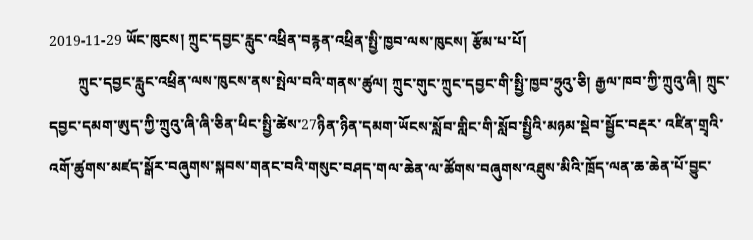2019-11-29 ཡོང་ཁུངས། ཀྲུང་དབྱང་རླུང་འཕྲིན་བརྙན་འཕྲིན་སྤྱི་ཁྱབ་ལས་ཁུངས། རྩོམ་པ་པོ།
        ཀྲུང་དབྱང་རླུང་འཕྲིན་ལས་ཁུངས་ནས་སྤེལ་བའི་གནས་ཚུལ། ཀྲུང་གུང་ཀྲུང་དབྱང་གི་སྤྱི་ཁྱབ་ཧྲུའུ་ཅི། རྒྱལ་ཁབ་ཀྱི་ཀྲུའུ་ཞི། ཀྲུང་དབྱང་དམག་ཨུད་ཀྱི་ཀྲུའུ་ཞི་ཞི་ཅིན་ཕིང་སྤྱི་ཚེས་27ཉིན་ཉིན་དམག་ཡོངས་སློབ་གླིང་གི་སློབ་སྤྱིའི་མཉམ་སྡེབ་སྦྱོང་བརྡར་ འཛིན་གྲྭའི་འགོ་ཚུགས་མཛད་སྒོར་བཞུགས་སྐབས་གནང་བའི་གསུང་བཤད་གལ་ཆེན་ལ་ཚོགས་བཞུགས་འཐུས་མིའི་ཁྲོད་ལན་ཆ་ཆེན་པོ་བྱུང་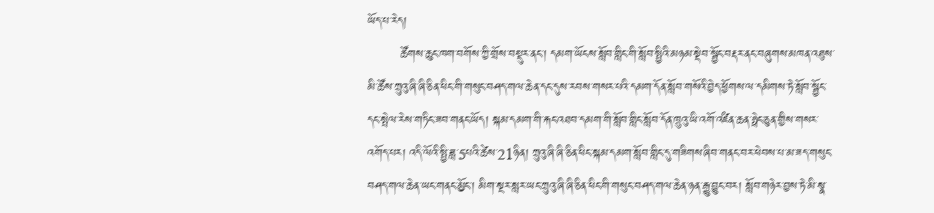ཡོད་པ་རེད།
        ཚོགས་ཆུང་ཁག་བགོས་ཀྱི་གྲོས་བསྡུར་ནང་། དམག་ཡོངས་སློབ་གླིང་གི་སློབ་སྤྱིའི་མཉམ་སྡེབ་སྦྱོང་བརྡར་ནང་བཞུགས་མཁན་འཐུས་མི་ཚོས་ཀྲུའུ་ཞི་ཞི་ཅིན་ཕིང་གི་གསུང་བཤད་གལ་ཆེན་དང་དུས་རབས་གསར་པའི་དམག་དོན་སློབ་གསོའི་བྱེད་ཕྱོགས་ལ་དམིགས་ཏེ་སློབ་སྦྱོང་དང་སྤེལ་རེས་གཏིང་ཟབ་གནང་ཡོད། སྐམ་དམག་གི་རྐང་འཐབ་དམག་གི་སློབ་གླིང་སློབ་དོན་ཁྲུའུ་ཡི་འགོ་འཛིན་ཆན་ཧྥེང་ཅུན་གྱིས་གསར་འགོད་པར། འདི་ལོའི་སྤྱི་ཟླ་5པའི་ཚེས་21ཉིན། ཀྲུའུ་ཞི་ཞི་ཅིན་ཕིང་སྐམ་དམག་སློབ་གླིང་དུ་གཟིགས་ཞིབ་གནང་བར་ཕེབས་པ་མ་ཟད་གསུང་བཤད་གལ་ཆེན་ཡང་གནང་མྱོང་། མིག་སྔར་སླར་ཡང་ཀྲུའུ་ཞི་ཞི་ཅིན་ཕིང་གི་གསུང་བཤད་གལ་ཆེན་ཉན་རྒྱུ་བྱུང་བར། སློབ་གཉེར་བྱས་ཏེ་མི་སྣ་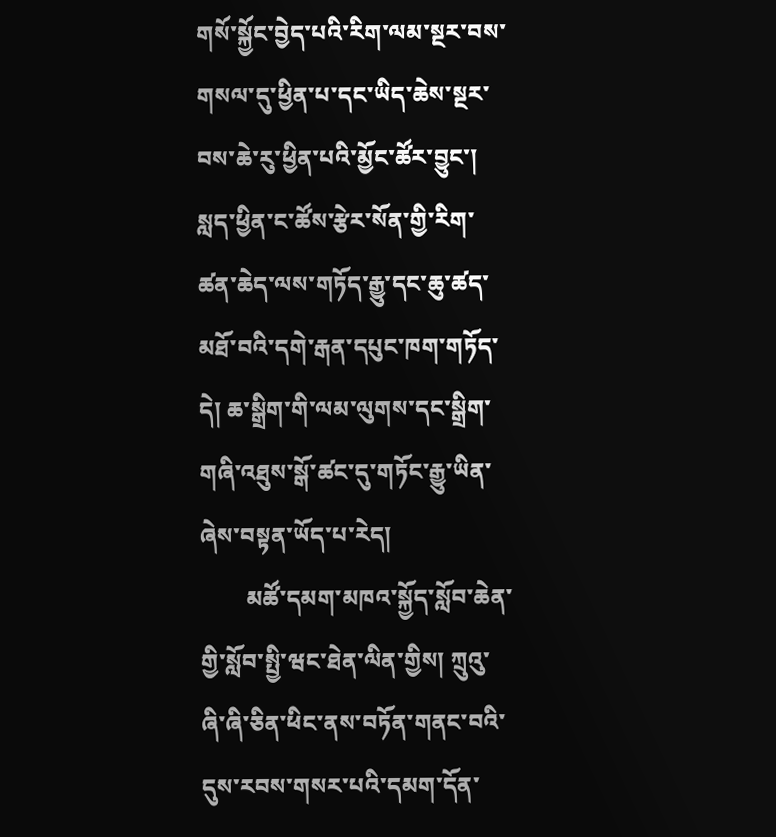གསོ་སྐྱོང་བྱེད་པའི་རིག་ལམ་སྔར་བས་གསལ་དུ་ཕྱིན་པ་དང་ཡིད་ཆེས་སྔར་བས་ཆེ་རུ་ཕྱིན་པའི་མྱོང་ཚོར་བྱུང་། སླད་ཕྱིན་ང་ཚོས་རྩེར་སོན་གྱི་རིག་ཚན་ཆེད་ལས་གཏོད་རྒྱུ་དང་ཆུ་ཚད་མཐོ་བའི་དགེ་རྒན་དཔུང་ཁག་གཏོད་དེ། ཆ་སྒྲིག་གི་ལམ་ལུགས་དང་སྒྲིག་གཞི་འཐུས་སྒོ་ཚང་དུ་གཏོང་རྒྱུ་ཡིན་ཞེས་བསྟན་ཡོད་པ་རེད།
        མཚོ་དམག་མཁའ་སྐྱོད་སློབ་ཆེན་གྱི་སློབ་སྤྱི་ཝང་ཐེན་ལིན་གྱིས། ཀྲུའུ་ཞི་ཞི་ཅིན་ཕིང་ནས་བཏོན་གནང་བའི་དུས་རབས་གསར་པའི་དམག་དོན་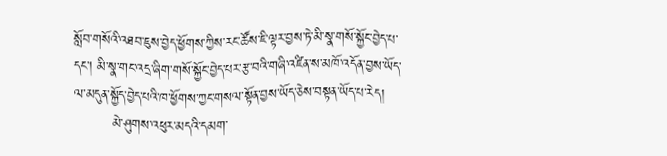སློབ་གསོའི་འཐབ་ཇུས་བྱེད་ཕྱོགས་ཀྱིས་རང་ཚོས་ཇི་ལྟར་བྱས་ཏེ་མི་སྣ་གསོ་སྐྱོང་བྱེད་པ་དང་། མི་སྣ་གང་འདྲ་ཞིག་གསོ་སྐྱོང་བྱེད་པར་རྩ་བའི་གཞི་འཛིན་ས་མཁོ་འདོན་བྱས་ཡོད་ལ་མདུན་སྐྱོད་བྱེད་པའི་ཁ་ཕྱོགས་ཀྱང་གསལ་སྟོན་བྱས་ཡོད་ཅེས་བསྟན་ཡོད་པ་རེད།
        མེ་ཤུགས་འཕུར་མདའི་དམག་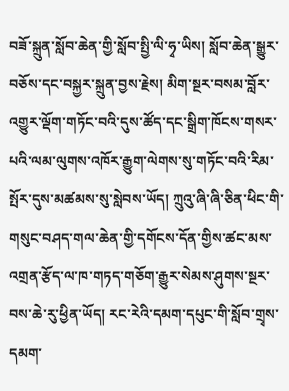བཟོ་སྐྲུན་སློབ་ཆེན་གྱི་སློབ་སྤྱི་ལི་ཧྭ་ཡིས། སློབ་ཆེན་སྒྱུར་བཅོས་དང་བསྐྱར་སྐྲུན་བྱས་རྗེས། མིག་སྔར་བསམ་བློར་འགྱུར་ལྡོག་གཏོང་བའི་དུས་ཚོད་དང་སྒྲིག་ཁོངས་གསར་པའི་ལམ་ལུགས་འཁོར་རྒྱུག་ལེགས་སུ་གཏོང་བའི་རིམ་སྤོར་དུས་མཚམས་སུ་སླེབས་ཡོད། ཀྲུའུ་ཞི་ཞི་ཅིན་ཕིང་གི་གསུང་བཤད་གལ་ཆེན་གྱི་དགོངས་དོན་གྱིས་ཚང་མས་འགྲན་རྩོད་ལ་ཁ་གཏད་གཅོག་རྒྱུར་སེམས་ཤུགས་སྔར་བས་ཆེ་རུ་ཕྱིན་ཡོད། རང་རེའི་དམག་དཔུང་གི་སློབ་གྲྭས་དམག་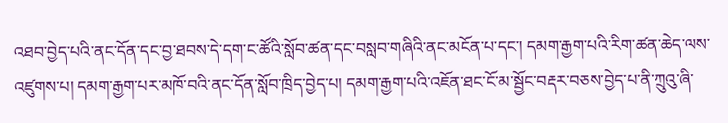འཐབ་བྱེད་པའི་ནང་དོན་དང་བྱ་ཐབས་དེ་དག་ང་ཚོའི་སློབ་ཚན་དང་བསླབ་གཞིའི་ནང་མངོན་པ་དང་། དམག་རྒྱག་པའི་རིག་ཚན་ཆེད་ལས་འཛུགས་པ། དམག་རྒྱག་པར་མཁོ་བའི་ནང་དོན་སློབ་ཁྲིད་བྱེད་པ། དམག་རྒྱག་པའི་འཇོན་ཐང་ངོ་མ་སྦྱོང་བརྡར་བཅས་བྱེད་པ་ནི་ཀྲུའུ་ཞི་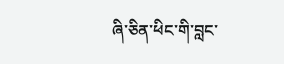ཞི་ཅིན་ཕིང་གི་བླང་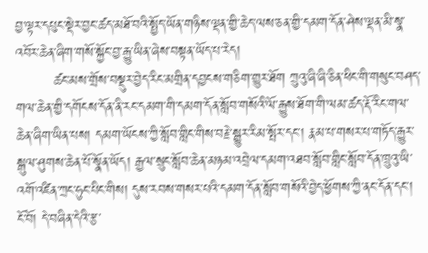བྱ་ལྟར་དཔུང་སྡེར་བྱང་ཚད་མཐོ་བའི་སྤྱོད་ཡོན་གཉིས་ལྡན་གྱི་ཆེད་ལས་ཅན་གྱི་དམག་དོན་ཤེས་ལྡན་མི་སྣ་འབོར་ཆེན་ཞིག་གསོ་སྐྱོང་བྱ་རྒྱུ་ཡིན་ཞེས་བསྟན་ཡོད་པ་རེད།
        ཚང་མས་གྲོས་བསྡུར་བྱེད་རིང་མགྲིན་དབྱངས་གཅིག་གྱུར་ཐོག ཀྲུའུ་ཞི་ཞི་ཅིན་ཕིང་གི་གསུང་བཤད་གལ་ཆེན་གྱི་དགོངས་དོན་ནི་རང་དམག་གི་དམག་དོན་སློབ་གསོའི་ལོ་རྒྱུས་ཐོག་གི་ལམ་ཚད་རྡོ་རིང་གལ་ཆེན་ཞིག་ཡིན་པས། དམག་ཡོངས་ཀྱི་སློབ་གླིང་གིས་བརྗེ་སྒྱུར་རིམ་སྤོར་དང་། རྣམ་པ་གསར་པ་གཏོད་རྒྱུར་སྒུལ་ཤུགས་ཆེན་པོ་སྣོན་ཡོད། རྒྱལ་སྲུང་སློབ་ཆེན་མཉམ་འབྲེལ་དམག་འཐབ་སློབ་གླིང་སློབ་དོན་ཁྲུའུ་ཡི་འགོ་འཛིན་ཀྲང་ཧུང་པིང་གིས། དུས་རབས་གསར་པའི་དམག་དོན་སློབ་གསོའི་བྱེད་ཕྱོགས་ཀྱི་ནང་དོན་དང་། ངོ་བོ། དེ་བཞིན་དེའི་རྩ་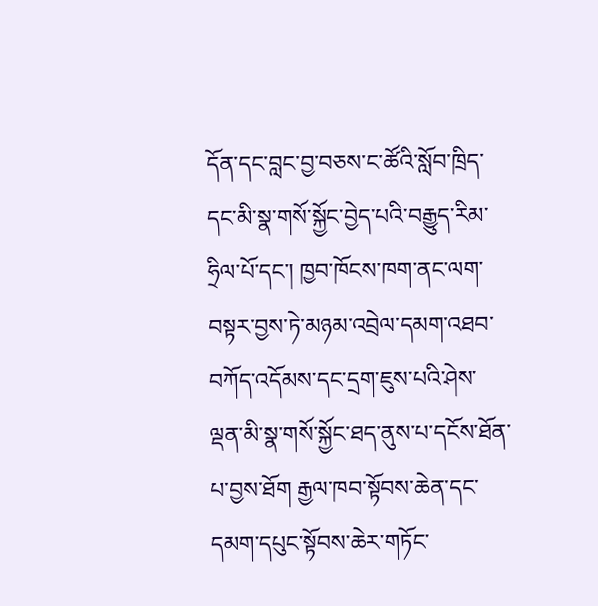དོན་དང་བླང་བྱ་བཅས་ང་ཚོའི་སློབ་ཁྲིད་དང་མི་སྣ་གསོ་སྐྱོང་བྱེད་པའི་བརྒྱུད་རིམ་ཧྲིལ་པོ་དང་། ཁྱབ་ཁོངས་ཁག་ནང་ལག་བསྟར་བྱས་ཏེ་མཉམ་འབྲེལ་དམག་འཐབ་བཀོད་འདོམས་དང་དྲག་ཇུས་པའི་ཤེས་ལྡན་མི་སྣ་གསོ་སྐྱོང་ཐད་ནུས་པ་དངོས་ཐོན་པ་བྱས་ཐོག རྒྱལ་ཁབ་སྟོབས་ཆེན་དང་དམག་དཔུང་སྟོབས་ཆེར་གཏོང་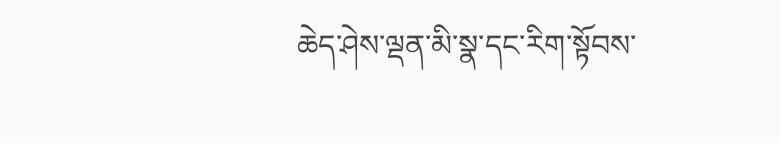ཆེད་ཤེས་ལྡན་མི་སྣ་དང་རིག་སྟོབས་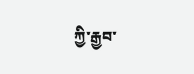ཀྱི་རྒྱབ་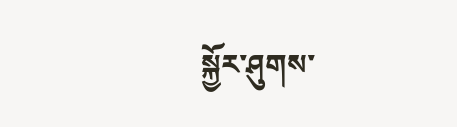སྐྱོར་ཤུགས་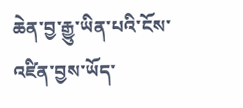ཆེན་བྱ་རྒྱུ་ཡིན་པའི་ངོས་འཛིན་བྱས་ཡོད་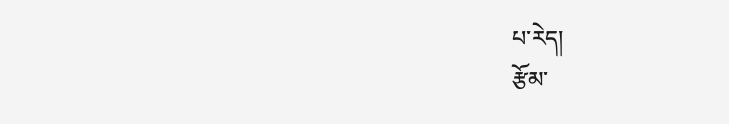པ་རེད།
རྩོམ་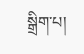སྒྲིག་པ།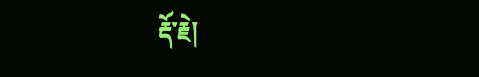རྡོ་རྗེ།